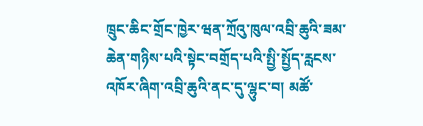ཁྲུང་ཆིང་གྲོང་ཁྱེར་ཝན་ཀྲོའུ་ཁུལ་འབྲི་ཆུའི་ཟམ་ཆེན་གཉིས་པའི་སྟེང་བགྲོད་པའི་སྤྱི་སྤྱོད་རླངས་འཁོར་ཞིག་འབྲི་ཆུའི་ནང་དུ་ལྷུང་བ། མཚོ་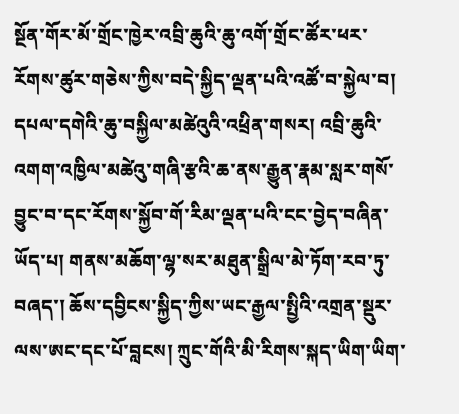སྔོན་གོར་མོ་གྲོང་ཁྱེར་འབྲི་ཆུའི་ཆུ་འགོ་གྲོང་ཚོར་ཕར་རོགས་ཚུར་གཅེས་ཀྱིས་བདེ་སྐྱིད་ལྡན་པའི་འཚོ་བ་སྐྱེལ་བ། དཔལ་དགེའི་ཆུ་བསྐྱིལ་མཚེའུའི་འཕྲིན་གསར། འབྲི་ཆུའི་འགག་འཁྱིལ་མཚེའུ་གཞི་རྩའི་ཆ་ནས་རྒྱུན་རྣམ་སླར་གསོ་བྱུང་བ་དང་རོགས་སྐྱོབ་གོ་རིམ་ལྡན་པའི་ངང་བྱེད་བཞིན་ཡོད་པ། གནས་མཆོག་ལྷ་སར་མཐུན་སྒྲིལ་མེ་ཏོག་རབ་ཏུ་བཞད་། ཆོས་དབྱིངས་སྐྱིད་ཀྱིས་ཡང་རྒྱལ་སྤྱིའི་འགྲན་སྡུར་ལས་ཨང་དང་པོ་བླངས། ཀྲུང་གོའི་མི་རིགས་སྐད་ཡིག་ཡིག་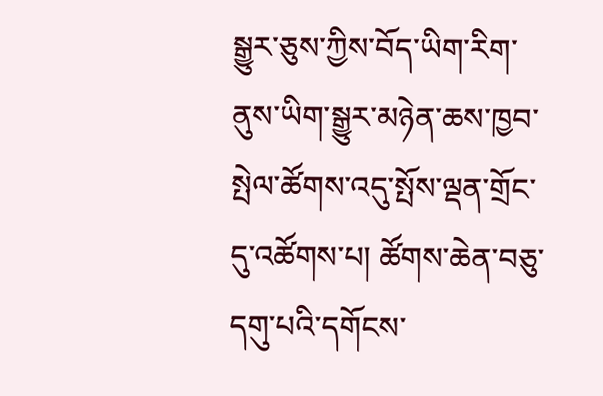སྒྱུར་ཅུས་ཀྱིས་བོད་ཡིག་རིག་ནུས་ཡིག་སྒྱུར་མཉེན་ཆས་ཁྱབ་སྤེལ་ཚོགས་འདུ་སྤོས་ལྡན་གྲོང་དུ་འཚོགས་པ། ཚོགས་ཆེན་བཅུ་དགུ་པའི་དགོངས་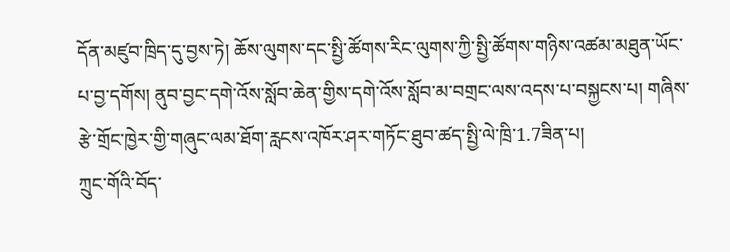དོན་མཛུབ་ཁྲིད་དུ་བྱས་ཏེ། ཆོས་ལུགས་དང་སྤྱི་ཚོགས་རིང་ལུགས་ཀྱི་སྤྱི་ཚོགས་གཉིས་འཚམ་མཐུན་ཡོང་པ་བྱ་དགོས། ནུབ་བྱང་དགེ་འོས་སློབ་ཆེན་གྱིས་དགེ་འོས་སློབ་མ་བགྲང་ལས་འདས་པ་བསྐྱངས་པ། གཞིས་རྩེ་གྲོང་ཁྱེར་གྱི་གཞུང་ལམ་ཐོག་རླངས་འཁོར་ཤར་གཏོང་ཐུབ་ཚད་སྤྱི་ལེ་ཁྲི་1.7ཟིན་པ།
ཀྲུང་གོའི་བོད་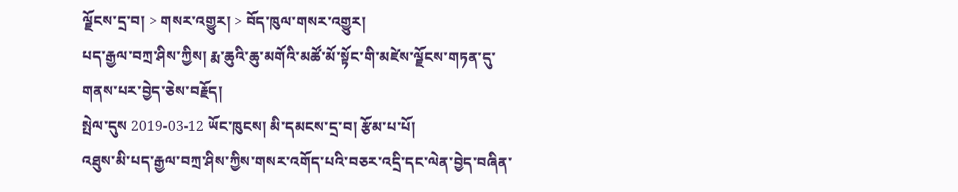ལྗོངས་དྲ་བ། > གསར་འགྱུར། > བོད་ཁུལ་གསར་འགྱུར།
པད་རྒྱལ་བཀྲ་ཤིས་ཀྱིས། རྨ་ཆུའི་ཆུ་མགོའི་མཚོ་མོ་སྟོང་གི་མཛེས་ལྗོངས་གཏན་དུ་གནས་པར་བྱེད་ཅེས་བརྗོད།
སྤེལ་དུས 2019-03-12 ཡོང་ཁུངས། མི་དམངས་དྲ་བ། རྩོམ་པ་པོ།
འཐུས་མི་པད་རྒྱལ་བཀྲ་ཤིས་ཀྱིས་གསར་འགོད་པའི་བཅར་འདྲི་དང་ལེན་བྱེད་བཞིན་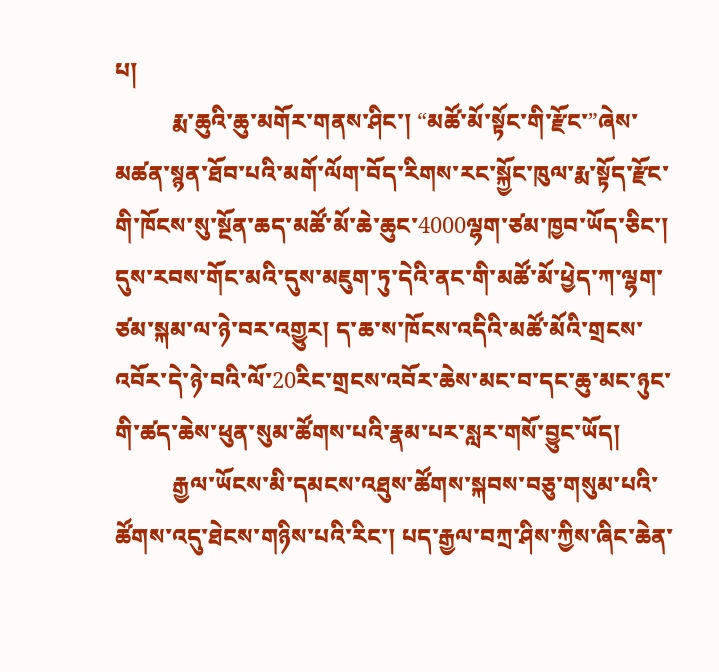པ།
          རྨ་ཆུའི་ཆུ་མགོར་གནས་ཤིང་། “མཚོ་མོ་སྟོང་གི་རྫོང་”ཞེས་མཚན་སྙན་ཐོབ་པའི་མགོ་ལོག་བོད་རིགས་རང་སྐྱོང་ཁུལ་རྨ་སྟོད་རྫོང་གི་ཁོངས་སུ་སྔོན་ཆད་མཚོ་མོ་ཆེ་ཆུང་4000ལྷག་ཙམ་ཁྱབ་ཡོད་ཅིང་། དུས་རབས་གོང་མའི་དུས་མཇུག་ཏུ་དེའི་ནང་གི་མཚོ་མོ་ཕྱེད་ཀ་ལྷག་ཙམ་སྐམ་ལ་ཉེ་བར་འགྱུར། ད་ཆ་ས་ཁོངས་འདིའི་མཚོ་མོའི་གྲངས་འབོར་དེ་ཉེ་བའི་ལོ་20རིང་གྲངས་འབོར་ཆེས་མང་བ་དང་ཆུ་མང་ཉུང་གི་ཚད་ཆེས་ཕུན་སུམ་ཚོགས་པའི་རྣམ་པར་སླར་གསོ་བྱུང་ཡོད།
          རྒྱལ་ཡོངས་མི་དམངས་འཐུས་ཚོགས་སྐབས་བཅུ་གསུམ་པའི་ཚོགས་འདུ་ཐེངས་གཉིས་པའི་རིང་། པད་རྒྱལ་བཀྲ་ཤིས་ཀྱིས་ཞིང་ཆེན་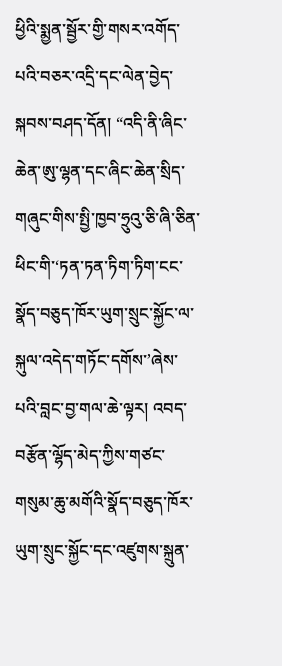ཕྱིའི་སྨྱན་སྦྱོར་གྱི་གསར་འགོད་པའི་བཅར་འདྲི་དང་ལེན་བྱེད་སྐབས་བཤད་དོན། “འདི་ནི་ཞིང་ཆེན་ཨུ་ལྷན་དང་ཞིང་ཆེན་སྲིད་གཞུང་གིས་སྤྱི་ཁྱབ་ཧྲུའུ་ཅི་ཞི་ཅིན་ཕིང་གི་‘ཏན་ཏན་ཏིག་ཏིག་ངང་སྣོད་བཅུད་ཁོར་ཡུག་སྲུང་སྐྱོང་ལ་སྐུལ་འདེད་གཏོང་དགོས་’ཞེས་པའི་བླང་བྱ་གལ་ཆེ་ལྟར། འབད་བརྩོན་ལྷོད་མེད་ཀྱིས་གཙང་གསུམ་ཆུ་མགོའི་སྣོད་བཅུད་ཁོར་ཡུག་སྲུང་སྐྱོང་དང་འཛུགས་སྐྲུན་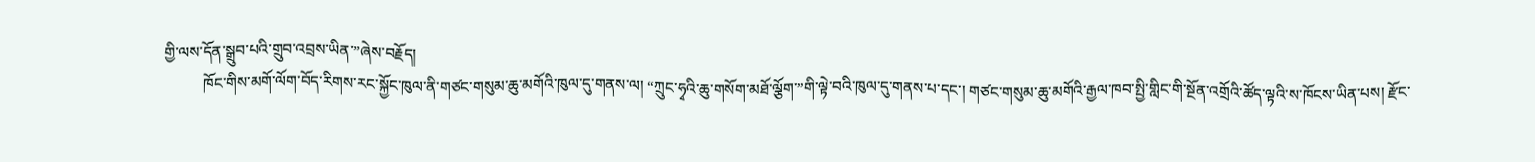གྱི་ལས་དོན་སྒྲུབ་པའི་གྲུབ་འབྲས་ཡིན་”ཞེས་བརྗོད།
          ཁོང་གིས་མགོ་ལོག་བོད་རིགས་རང་སྐྱོང་ཁུལ་ནི་གཙང་གསུམ་ཆུ་མགོའི་ཁུལ་དུ་གནས་ལ། “ཀྲུང་ཧྭའི་ཆུ་གསོག་མཐོ་ལྕོག་”གི་ལྟེ་བའི་ཁུལ་དུ་གནས་པ་དང་། གཙང་གསུམ་ཆུ་མགོའི་རྒྱལ་ཁབ་སྤྱི་གླིང་གི་སྔོན་འགྲོའི་ཚོད་ལྟའི་ས་ཁོངས་ཡིན་པས། རྫོང་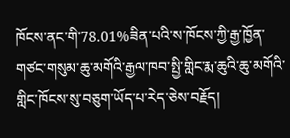ཁོངས་ནང་གི་78.01%ཟིན་པའི་ས་ཁོངས་ཀྱི་རྒྱ་ཁྱོན་གཙང་གསུམ་ཆུ་མགོའི་རྒྱལ་ཁབ་སྤྱི་གླིང་རྨ་ཆུའི་ཆུ་མགོའི་གླིང་ཁོངས་སུ་བཅུག་ཡོད་པ་རེད་ཅེས་བརྗོད།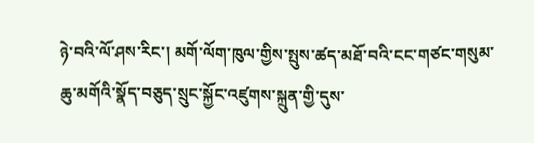ཉེ་བའི་ལོ་ཤས་རིང་། མགོ་ལོག་ཁུལ་གྱིས་སྤུས་ཚད་མཐོ་བའི་ངང་གཙང་གསུམ་ཆུ་མགོའི་སྣོད་བཅུད་སྲུང་སྐྱོང་འཛུགས་སྐྲུན་གྱི་དུས་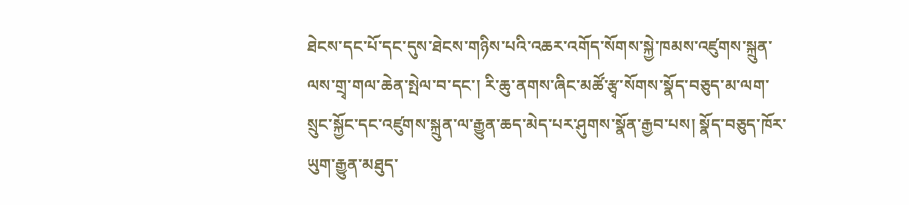ཐེངས་དང་པོ་དང་དུས་ཐེངས་གཉིས་པའི་འཆར་འགོད་སོགས་སྐྱེ་ཁམས་འཛུགས་སྐྲུན་ལས་གྲྭ་གལ་ཆེན་སྤེལ་བ་དང་། རི་ཆུ་ནགས་ཞིང་མཚོ་རྩྭ་སོགས་སྣོད་བཅུད་མ་ལག་སྲུང་སྐྱོང་དང་འཛུགས་སྐྲུན་ལ་རྒྱུན་ཆད་མེད་པར་ཤུགས་སྣོན་རྒྱབ་པས། སྣོད་བཅུད་ཁོར་ཡུག་རྒྱུན་མཐུད་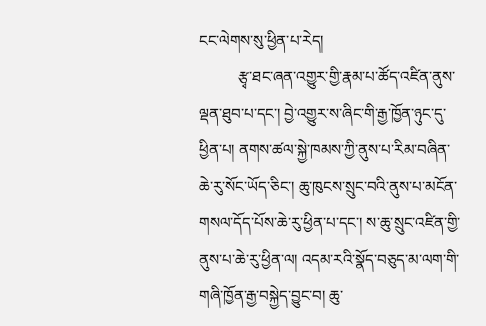ངང་ལེགས་སུ་ཕྱིན་པ་རེད།
          རྩྭ་ཐང་ཞན་འགྱུར་གྱི་རྣམ་པ་ཚོད་འཛིན་ནུས་ལྡན་ཐུབ་པ་དང་། བྱེ་འགྱུར་ས་ཞིང་གི་རྒྱ་ཁྱོན་ཉུང་དུ་ཕྱིན་པ། ནགས་ཚལ་སྐྱེ་ཁམས་ཀྱི་ནུས་པ་རིམ་བཞིན་ཆེ་རུ་སོང་ཡོད་ཅིང་། ཆུ་ཁུངས་སྲུང་བའི་ནུས་པ་མངོན་གསལ་དོད་པོས་ཆེ་རུ་ཕྱིན་པ་དང་། ས་ཆུ་སྲུང་འཛིན་གྱི་ནུས་པ་ཆེ་རུ་ཕྱིན་ལ། འདམ་རའི་སྣོད་བཅུད་མ་ལག་གི་གཞི་ཁྱོན་རྒྱ་བསྐྱེད་བྱུང་བ། ཆུ་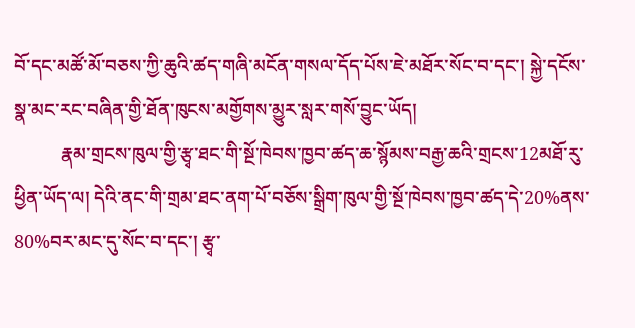བོ་དང་མཚོ་མོ་བཅས་ཀྱི་ཆུའི་ཚད་གཞི་མངོན་གསལ་དོད་པོས་ཇེ་མཐོར་སོང་བ་དང་། སྐྱེ་དངོས་སྣ་མང་རང་བཞིན་གྱི་ཐོན་ཁུངས་མགྱོགས་མྱུར་སླར་གསོ་བྱུང་ཡོད།
          རྣམ་གྲངས་ཁུལ་གྱི་རྩྭ་ཐང་གི་སྔོ་ཁེབས་ཁྱབ་ཚད་ཆ་སྙོམས་བརྒྱ་ཆའི་གྲངས་12མཐོ་རུ་ཕྱིན་ཡོད་ལ། དེའི་ནང་གི་གྲམ་ཐང་ནག་པོ་བཅོས་སྒྲིག་ཁུལ་གྱི་སྔོ་ཁེབས་ཁྱབ་ཚད་དེ་20%ནས་80%བར་མང་དུ་སོང་བ་དང་། རྩྭ་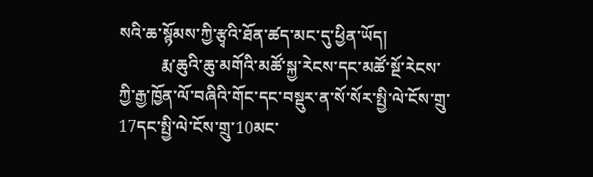སའི་ཆ་སྙོམས་ཀྱི་རྩྭའི་ཐོན་ཚད་མང་དུ་ཕྱིན་ཡོད།
          རྨ་ཆུའི་ཆུ་མགོའི་མཚོ་སྐྱ་རེངས་དང་མཚོ་སྔོ་རེངས་ཀྱི་རྒྱ་ཁྱོན་ལོ་བཞིའི་གོང་དང་བསྡུར་ན་སོ་སོར་སྤྱི་ལེ་ངོས་གྲུ་17དང་སྤྱི་ལེ་ངོས་གྲུ་10མང་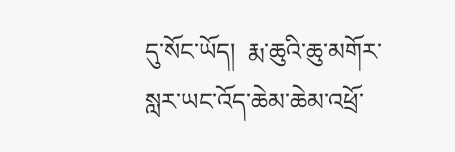དུ་སོང་ཡོད།  རྨ་ཆུའི་ཆུ་མགོར་སླར་ཡང་འོད་ཆེམ་ཆེམ་འཕྲོ་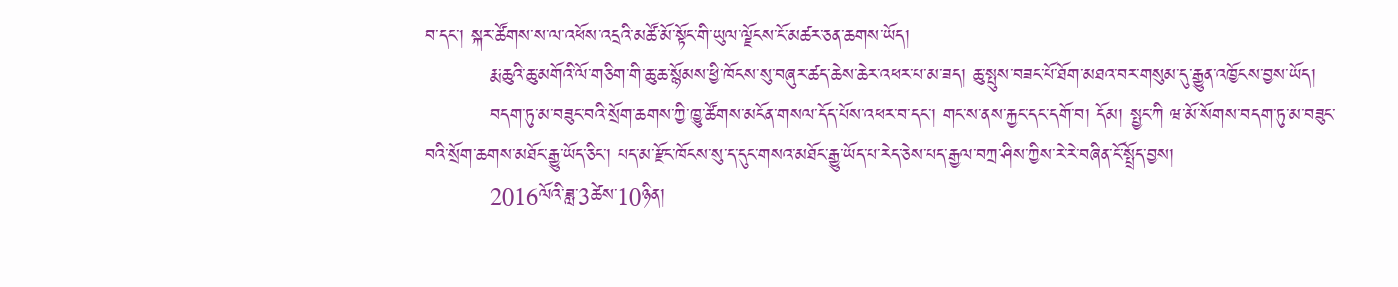བ་དང་། སྐར་ཚོགས་ས་ལ་འཕོས་འདྲའི་མཚོ་མོ་སྟོང་གི་ཡུལ་ལྗོངས་ངོ་མཚར་ཅན་ཆགས་ཡོད།
          རྨ་ཆུའི་ཆུ་མགོའི་ལོ་གཅིག་གི་ཆུ་ཆ་སྙོམས་ཕྱི་ཁོངས་སུ་བཞུར་ཚད་ཆེས་ཆེར་འཕར་པ་མ་ཟད། ཆུ་སྤུས་བཟང་པོ་ཐོག་མཐའ་བར་གསུམ་དུ་རྒྱུན་འཁྱོངས་བྱས་ཡོད།
          བདག་ཏུ་མ་བཟུང་བའི་སྲོག་ཆགས་ཀྱི་ཁྱུ་ཚོགས་མངོན་གསལ་དོད་པོས་འཕར་བ་དང་། གང་ས་ནས་རྐྱང་དང་དགོ་བ། དོམ། སྤྱང་ཀི ཝ་མོ་སོགས་བདག་ཏུ་མ་བཟུང་བའི་སྲོག་ཆགས་མཐོང་རྒྱུ་ཡོད་ཅིང་། པད་མ་རྫོང་ཁོངས་སུ་ད་དུང་གསའ་མཐོང་རྒྱུ་ཡོད་པ་རེད་ཅེས་པད་རྒྱལ་བཀྲ་ཤིས་ཀྱིས་རེ་རེ་བཞིན་ངོ་སྤྲོད་བྱས།
          2016ལོའི་ཟླ་3ཚེས་10ཉིན།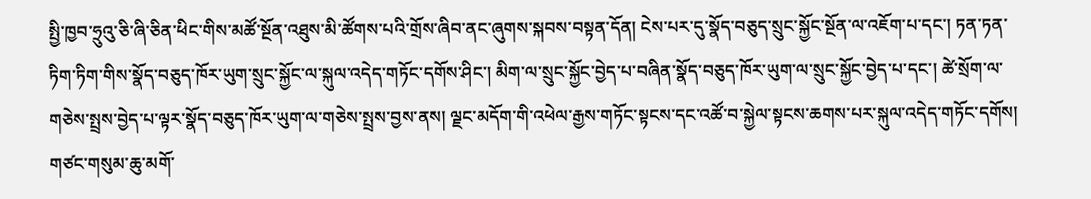སྤྱི་ཁྱབ་ཧྲུའུ་ཅི་ཞི་ཅིན་ཕིང་གིས་མཚོ་སྔོན་འཐུས་མི་ཚོགས་པའི་གྲོས་ཞིབ་ནང་ཞུགས་སྐབས་བསྟན་དོན། ངེས་པར་དུ་སྣོད་བཅུད་སྲུང་སྐྱོང་སྔོན་ལ་འཇོག་པ་དང་། ཏན་ཏན་ཏིག་ཏིག་གིས་སྣོད་བཅུད་ཁོར་ཡུག་སྲུང་སྐྱོང་ལ་སྐུལ་འདེད་གཏོང་དགོས་ཤིང་། མིག་ལ་སྲུང་སྐྱོང་བྱེད་པ་བཞིན་སྣོད་བཅུད་ཁོར་ཡུག་ལ་སྲུང་སྐྱོང་བྱེད་པ་དང་། ཚེ་སྲོག་ལ་གཅེས་སྤྲས་བྱེད་པ་ལྟར་སྣོད་བཅུད་ཁོར་ཡུག་ལ་གཅེས་སྤྲས་བྱས་ནས། ལྗང་མདོག་གི་འཕེལ་རྒྱས་གཏོང་སྟངས་དང་འཚོ་བ་སྐྱེལ་སྟངས་ཆགས་པར་སྐུལ་འདེད་གཏོང་དགོས། གཙང་གསུམ་ཆུ་མགོ་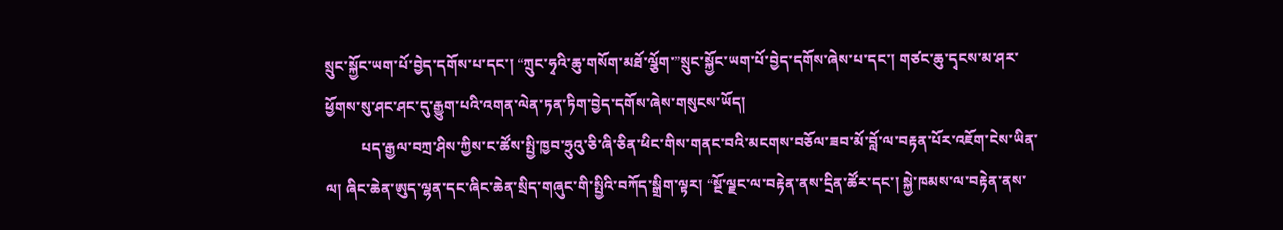སྲུང་སྐྱོང་ཡག་པོ་བྱེད་དགོས་པ་དང་། “ཀྲུང་ཧྭའི་ཆུ་གསོག་མཐོ་ལྕོག་”སྲུང་སྐྱོང་ཡག་པོ་བྱེད་དགོས་ཞེས་པ་དང་། གཙང་ཆུ་དྭངས་མ་ཤར་ཕྱོགས་སུ་ཤང་ཤང་དུ་རྒྱུག་པའི་འགན་ལེན་ཏན་ཏིག་བྱེད་དགོས་ཞེས་གསུངས་ཡོད།
          པད་རྒྱལ་བཀྲ་ཤིས་ཀྱིས་ང་ཚོས་སྤྱི་ཁྱབ་ཧྲུའུ་ཅི་ཞི་ཅིན་ཕིང་གིས་གནང་བའི་མངགས་བཅོལ་ཟབ་མོ་བློ་ལ་བརྟན་པོར་འཇོག་ངེས་ཡིན་ལ། ཞིང་ཆེན་ཨུད་ལྷན་དང་ཞིང་ཆེན་སྲིད་གཞུང་གི་སྤྱིའི་བཀོད་སྒྲིག་ལྟར། “སྔོ་ལྗང་ལ་བརྟེན་ནས་དྲིན་ཚོར་དང་། སྐྱེ་ཁམས་ལ་བརྟེན་ནས་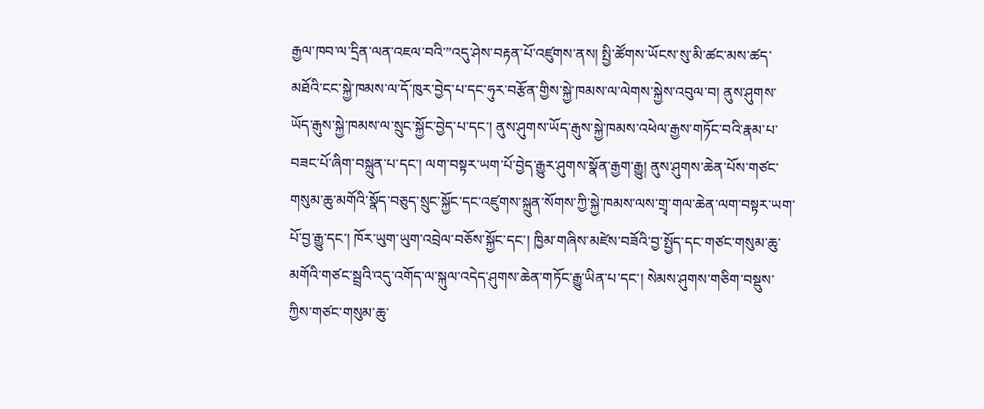རྒྱལ་ཁབ་ལ་དྲིན་ལན་འཇལ་བའི་”འདུ་ཤེས་བརྟན་པོ་འཛུགས་ནས། སྤྱི་ཚོགས་ཡོངས་སུ་མི་ཚང་མས་ཚད་མཐོའི་ངང་སྐྱེ་ཁམས་ལ་དོ་ཁུར་བྱེད་པ་དང་ཧུར་བརྩོན་གྱིས་སྐྱེ་ཁམས་ལ་ལེགས་སྐྱེས་འབུལ་བ། ནུས་ཤུགས་ཡོད་རྒུས་སྐྱེ་ཁམས་ལ་སྲུང་སྐྱོང་བྱེད་པ་དང་། ནུས་ཤུགས་ཡོད་རྒུས་སྐྱེ་ཁམས་འཕེལ་རྒྱས་གཏོང་བའི་རྣམ་པ་བཟང་པོ་ཞིག་བསྐྲུན་པ་དང་། ལག་བསྟར་ཡག་པོ་བྱེད་རྒྱུར་ཤུགས་སྣོན་རྒྱག་རྒྱུ། ནུས་ཤུགས་ཆེན་པོས་གཙང་གསུམ་ཆུ་མགོའི་སྣོད་བཅུད་སྲུང་སྐྱོང་དང་འཛུགས་སྐྲུན་སོགས་ཀྱི་སྐྱེ་ཁམས་ལས་གྲྭ་གལ་ཆེན་ལག་བསྟར་ཡག་པོ་བྱ་རྒྱུ་དང་། ཁོར་ཡུག་ཡུག་འབྲེལ་བཅོས་སྐྱོང་དང་། ཁྱིམ་གཞིས་མཛེས་བཟོའི་བྱ་སྤྱོད་དང་གཙང་གསུམ་ཆུ་མགོའི་གཙང་སྦྲའི་འདུ་འགོད་ལ་སྐུལ་འདེད་ཤུགས་ཆེན་གཏོང་རྒྱུ་ཡིན་པ་དང་། སེམས་ཤུགས་གཅིག་བསྡུས་ཀྱིས་གཙང་གསུམ་ཆུ་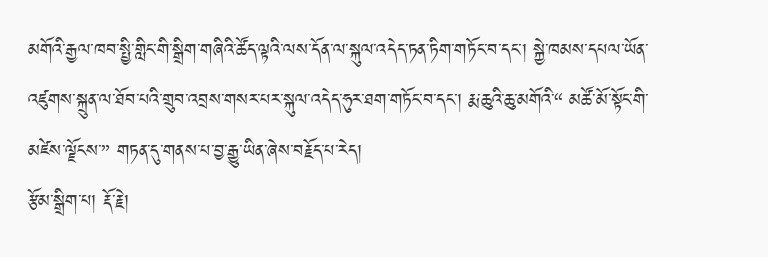མགོའི་རྒྱལ་ཁབ་སྤྱི་གླིང་གི་སྒྲིག་གཞིའི་ཚོད་ལྟའི་ལས་དོན་ལ་སྐུལ་འདེད་ཏན་ཏིག་གཏོང་བ་དང་། སྐྱེ་ཁམས་དཔལ་ཡོན་འཛུགས་སྐྲུན་ལ་ཐོབ་པའི་གྲུབ་འབྲས་གསར་པར་སྐུལ་འདེད་ཧུར་ཐག་གཏོང་བ་དང་། རྨ་ཆུའི་ཆུ་མགོའི་“ མཚོ་མོ་སྟོང་གི་མཛེས་ལྗོངས་” གཏན་དུ་གནས་པ་བྱ་རྒྱུ་ཡིན་ཞེས་བརྗོད་པ་རེད།
རྩོམ་སྒྲིག་པ། རྡོ་རྗེ།